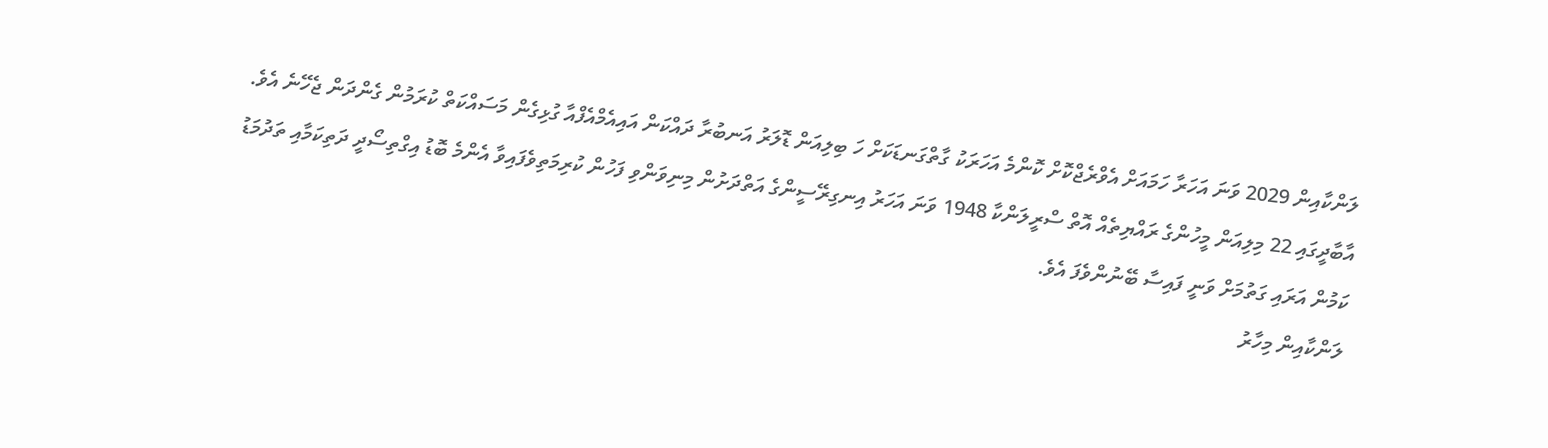ލަންކާއިން 2029 ވަނަ އަހަރާ ހަމައަށް އެވްރެޖްކޮށް ކޮންމެ އަހަރަކު ގާތްގަނޑަކަށް ހަ ބިލިއަން ޑޮލަރު އަނބުރާ ދައްކަން އައިއެމްއެފްއާ ގުޅިގެން މަސައްކަތް ކުރަމުން ގެންދަން ޖެހޭނެ އެވެ.
އާބާދީގައި 22 މިލިއަން މީހުންގެ ރައްޔިތެއް އޮތް ސްރީލަންކާ 1948 ވަނަ އަހަރު އިނގިރޭސީންގެ އަތްދަށުން މިނިވަންވި ފަހުން ކުރިމަތިވެފައިވާ އެންމެ ބޮޑު އިގްތިސޯދީ ދަތިކަމާއި ތަދުމަޑު ކަމުން އަރައި ގަތުމަށް ވަނީ ފައިސާ ބޭނުންވެފަ އެވެ.
ލަންކާއިން މިހާރު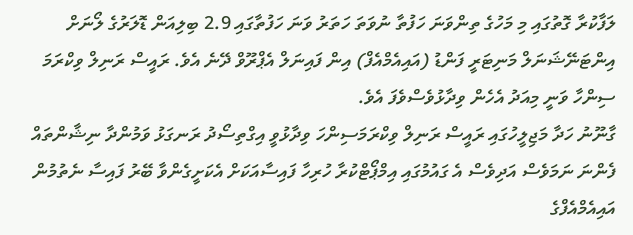ލަފާކުރާ ގޮތުގައި މި މަހުގެ ތިންވަނަ ހަފުތާ ނުވަތަ ހަތަރު ވަނަ ހަފުތާގައި 2.9 ބިލިއަން ޑޮލަރުގެ ލޯނަށް އިންޓަނޭޝަނަލް މަނިޓަރީ ފަންޑު (އައިއެމްއެފް) އިން ފައިނަލް އެޕްރޫވް ދޭނެ އެވެ. ރައީސް ރަނިލް ވިކްރަމަ ސިންހާ ވަނީ މިއަދު އެހެން ވިދާޅުވެސްވެފަ އެވެ.
ގާނޫނު ހަދާ މަޖިލީހުގައި ރައީސް ރަނިލް ވިކްރަމަސިންހަ ވިދާޅުވީ އިގްތިސޯދު ރަނގަޅު ވަމުންދާ ނިޝާންތައް ފެންނަ ނަމަވެސް އަދިވެސް އެ ގައުމުގައި އިމްޕޯޓްކުރާ ހުރިހާ ފައިސާއަކަށް އެކަށީގެންވާ ބޭރު ފައިސާ ނެތުމުން އައިއެމްއެފްގެ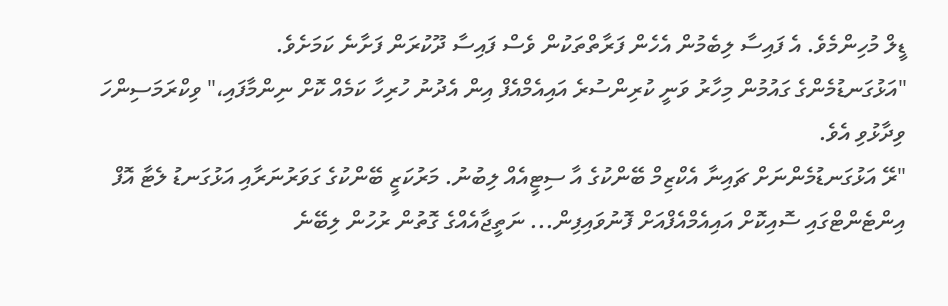ޑީލް މުހިންމެވެ. އެ ފައިސާ ލިބެމުން އެހެން ފަރާތްތަކުން ވެސް ފައިސާ ދޫކުރަން ފަށާނެ ކަމަށެވެ.
"އަޅުގަނޑުމެންގެ ގައުމުން މިހާރު ވަނީ ކުރިންސުރެ އައިއެމްއެފް އިން އެދުނު ހުރިހާ ކަމެއް ކޮށް ނިންމާފައި،" ވިކްރަމަސިންހަ ވިދާޅުވި އެވެ.
"ރޭ އަޅުގަނޑުމެންނަށް ޗައިނާ އެކްޒިމް ބޭންކުގެ އާ ސިޓީއެއް ލިބުނު. މަރުކަޒީ ބޭންކުގެ ގަވަރުނަރާއި އަޅުގަނޑު ލެޓާ އޮފް އިންޓެންޓްގައި ސޮއިކޮށް އައިއެމްއެފްއަށް ފޮނުވައިފިން... ނަތީޖާއެއްގެ ގޮތުން ރުހުން ލިބޭނެ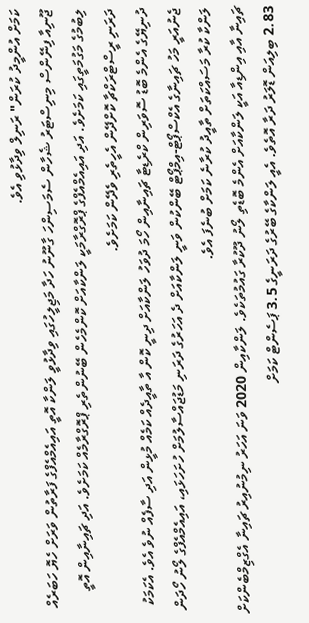ކަމަށް އުންމީދު ކުރަން" ރަނިލް ވިދާޅުވި އެވެ.
ޖޫނިއާ ފިނޭންސް މިނިސްޓަރު ޝެހާން ސެމަސިންހަ ގާނޫނު ހަދާ މަޖިލީހުގައި ވިދާޅުވީ ލަންކާ އޮތީ އައިއެމްއެފްގެ ފަރާތުން ވަރަށް ހެޔޮ ހަބަރެއް ލިބުމުގެ މަގުމަތީގައި ކަމަށެވެ. އަދި އައިއެމްއެފްގެ ޕްރޮގްރާމަކީ ލަންކާއަށް ކޮންމެހެން ބޭނުންތެރި ޕްރޮގްރާމެއް ކަމަށެވެ. އަދި ޗައިނާއިން އޮތީ ދަރަނި ރީސްޓްރަކްޗާ ކޮށްދޭން އެހީތެރި ވެދޭން ކަމަށެވެ.
ދުނިޔޭގެ އެންމެ ބޮޑު ސޮވަރިން ކްރެޑިޓާ ޗައިނާއިން ހޯމަ ދުވަހު ލަންކާއަށް ދިނީ ކޮން އާ ތާއީދެއް ކަމެއް މުޅީން އަދި ސާފެއް ނުވެ އެވެ. އެކަމަކު ޖެނުއަރީ މަހު ޗައިނާގެ އެކްސްޕޯޓް-އިމްޕޯޓް ބޭންކުން ވަނީ ލަންކާއަށް ދެ އަހަރުގެ ދަރަނި މަޑުޖައްސާލުމަށް ހުށަހަޅައި، އައިއެމްއެފްގެ ލޯނު ހޯދަން ލަންކާ ކުރާ މަސައްކަތަށް ތާއީދު ކުރާނެ ކަމަށް ބުނެފަ އެވެ.
ޗައިނާ އާއި އިންޑިއާ އަކީ ލަންކާއަށް އެންމެ ބޮޑެތި ލޯނު ދޫކުރާ ގައުމުތަކެވެ. ލަންކާއިން 2020 ވަނަ އަހަރު ނިމުނުއިރު ޗައިނާ އެގްޒިމްބެންކަށް 2.83 ބިލިއަން ޑޮލަރު ދަރާ އޮތެވެ. އެއީ ލަންކާގެ ބޭރުގެ ދަރަނީގެ 3.5 ޕަސެންޓް ކަމަށް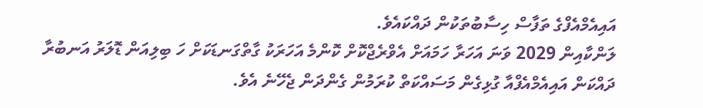އައިއެމްއެފްގެ ތަފާސް ހިސާބުތަކުން ދައްކައެވެ.
ލަންކާއިން 2029 ވަނަ އަހަރާ ހަމައަށް އެވްރެޖްކޮށް ކޮންމެ އަހަރަކު ގާތްގަނޑަކަށް ހަ ބިލިއަން ޑޮލަރު އަނބުރާ ދައްކަން އައިއެމްއެފްއާ ގުޅިގެން މަސައްކަތް ކުރަމުން ގެންދަން ޖެހޭނެ އެވެ.